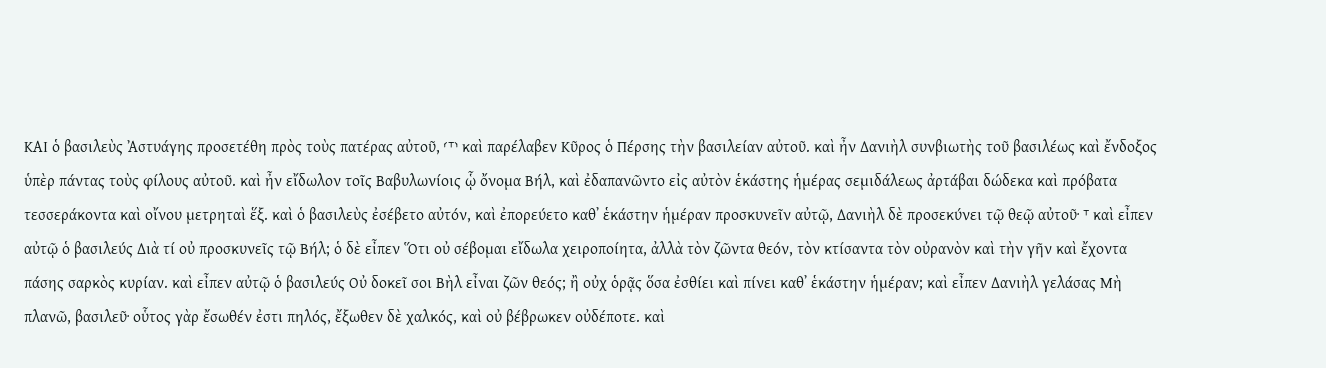ΚΑΙ ὁ βασιλεὺς Ἀστυάγης προσετέθη πρὸς τοὺς πατέρας αὐτοῦ, ⸂⸆⸃ καὶ παρέλαβεν Κῦρος ὁ Πέρσης τὴν βασιλείαν αὐτοῦ. καὶ ἦν Δανιὴλ συνβιωτὴς τοῦ βασιλέως καὶ ἔνδοξος ὑπὲρ πάντας τοὺς φίλους αὐτοῦ. καὶ ἦν εἴδωλον τοῖς Βαβυλωνίοις ᾧ ὄνομα Βήλ, καὶ ἐδαπανῶντο εἰς αὐτὸν ἑκάστης ἡμέρας σεμιδάλεως ἀρτάβαι δώδεκα καὶ πρόβατα τεσσεράκοντα καὶ οἴνου μετρηταὶ ἕξ. καὶ ὁ βασιλεὺς ἐσέβετο αὐτόν, καὶ ἐπορεύετο καθ᾽ ἑκάστην ἡμέραν προσκυνεῖν αὐτῷ, Δανιὴλ δὲ προσεκύνει τῷ θεῷ αὐτοῦ· ⸆ καὶ εἶπεν αὐτῷ ὁ βασιλεύς Διὰ τί οὐ προσκυνεῖς τῷ Βήλ; ὁ δὲ εἶπεν Ὅτι οὐ σέβομαι εἴδωλα χειροποίητα, ἀλλὰ τὸν ζῶντα θεόν, τὸν κτίσαντα τὸν οὐρανὸν καὶ τὴν γῆν καὶ ἔχοντα πάσης σαρκὸς κυρίαν. καὶ εἶπεν αὐτῷ ὁ βασιλεύς Οὐ δοκεῖ σοι Βὴλ εἶναι ζῶν θεός; ἢ οὐχ ὁρᾷς ὅσα ἐσθίει καὶ πίνει καθ᾽ ἑκάστην ἡμέραν; καὶ εἶπεν Δανιὴλ γελάσας Μὴ πλανῶ, βασιλεῦ· οὗτος γὰρ ἔσωθέν ἐστι πηλός, ἔξωθεν δὲ χαλκός, καὶ οὐ βέβρωκεν οὐδέποτε. καὶ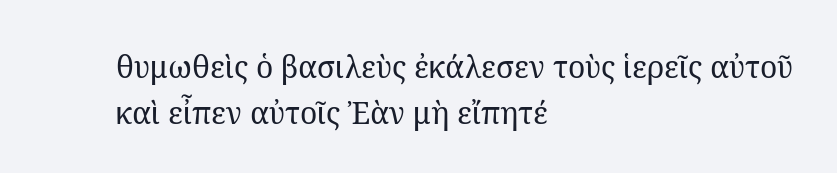θυμωθεὶς ὁ βασιλεὺς ἐκάλεσεν τοὺς ἱερεῖς αὐτοῦ καὶ εἶπεν αὐτοῖς Ἐὰν μὴ εἴπητέ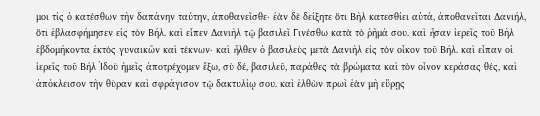μοι τίς ὁ κατέσθων τὴν δαπάνην ταύτην, ἀποθανεῖσθε· ἐὰν δὲ δείξητε ὅτι Βὴλ κατεσθίει αὐτά, ἀποθανεῖται Δανιήλ, ὅτι ἐβλασφήμησεν εἰς τὸν Βήλ. καὶ εἶπεν Δανιὴλ τῷ βασιλεῖ Γινέσθω κατὰ τὸ ῥῆμά σου. καὶ ἦσαν ἱερεῖς τοῦ Βὴλ ἑβδομήκοντα ἐκτὸς γυναικῶν καὶ τέκνων· καὶ ἦλθεν ὁ βασιλεὺς μετὰ Δανιὴλ εἰς τὸν οἶκον τοῦ Βήλ. καὶ εἶπαν οἱ ἱερεῖς τοῦ Βήλ Ἰδοὺ ἡμεῖς ἀποτρέχομεν ἔξω, σὺ δέ, βασιλεῦ, παράθες τὰ βρώματα καὶ τὸν οἶνον κεράσας θές, καὶ ἀπόκλεισον τὴν θὺραν καὶ σφράγισον τῷ δακτυλίῳ σου. καὶ ἐλθὼν πρωὶ ἐὰν μὴ εὕρῃς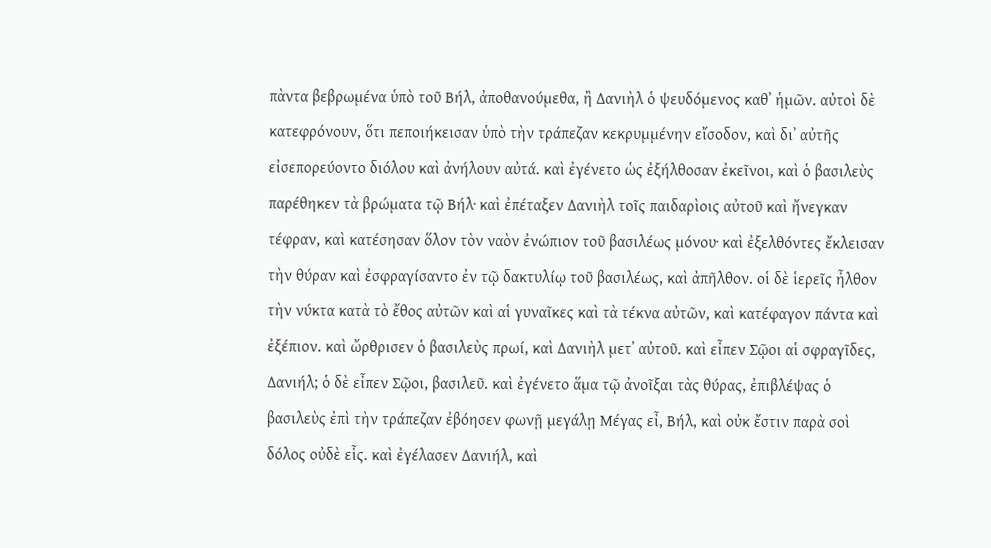πὰντα βεβρωμένα ὑπὸ τοῦ Βήλ, ἀποθανούμεθα, ἢ Δανιὴλ ὁ ψευδόμενος καθ᾽ ἡμῶν. αὐτοὶ δὲ κατεφρόνουν, ὅτι πεποιήκεισαν ὑπὸ τὴν τράπεζαν κεκρυμμένην εἴσοδον, καὶ δι᾽ αὐτῆς εἰσεπορεύοντο διόλου καὶ ἀνήλουν αὐτά. καὶ ἐγένετο ὡς ἐξήλθοσαν ἐκεῖνοι, καὶ ὁ βασιλεὺς παρέθηκεν τὰ βρώματα τῷ Βήλ· καὶ ἐπέταξεν Δανιὴλ τοῖς παιδαρὶοις αὐτοῦ καὶ ἤνεγκαν τέφραν, καὶ κατέσησαν ὅλον τὸν ναὸν ἐνώπιον τοῦ βασιλέως μόνου· καὶ ἐξελθόντες ἔκλεισαν τὴν θύραν καὶ ἐσφραγίσαντο ἐν τῷ δακτυλίῳ τοῦ βασιλέως, καὶ ἀπῆλθον. οἱ δὲ ἱερεῖς ἦλθον τὴν νύκτα κατὰ τὸ ἔθος αὐτῶν καὶ αἱ γυναῖκες καὶ τὰ τέκνα αὐτῶν, καὶ κατέφαγον πάντα καὶ ἐξέπιον. καὶ ὤρθρισεν ὁ βασιλεὺς πρωί, καὶ Δανιὴλ μετ᾽ αὐτοῦ. καὶ εἶπεν Σῷοι αἱ σφραγῖδες, Δανιήλ; ὁ δὲ εἶπεν Σῷοι, βασιλεῦ. καὶ ἐγένετο ἅμα τῷ ἀνοῖξαι τὰς θύρας, ἐπιβλέψας ὁ βασιλεὺς ἐπὶ τὴν τράπεζαν ἐβόησεν φωνῇ μεγάλῃ Μέγας εἶ, Βήλ, καὶ οὐκ ἔστιν παρὰ σοὶ δόλος οὐδὲ εἷς. καὶ ἐγέλασεν Δανιήλ, καὶ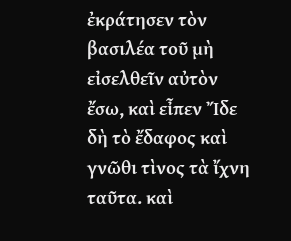ἐκράτησεν τὸν βασιλέα τοῦ μὴ εἰσελθεῖν αὐτὸν ἔσω, καὶ εἶπεν Ἴδε δὴ τὸ ἔδαφος καὶ γνῶθι τὶνος τὰ ἴχνη ταῦτα. καὶ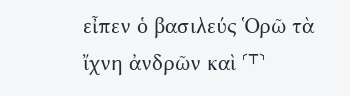εἶπεν ὁ βασιλεύς Ὁρῶ τὰ ἴχνη ἀνδρῶν καὶ ⸂⸆⸃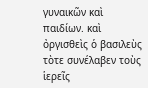γυναικῶν καὶ παιδίων. καὶ ὀργισθεὶς ὁ βασιλεὺς τὸτε συνέλαβεν τοὺς ἱερεῖς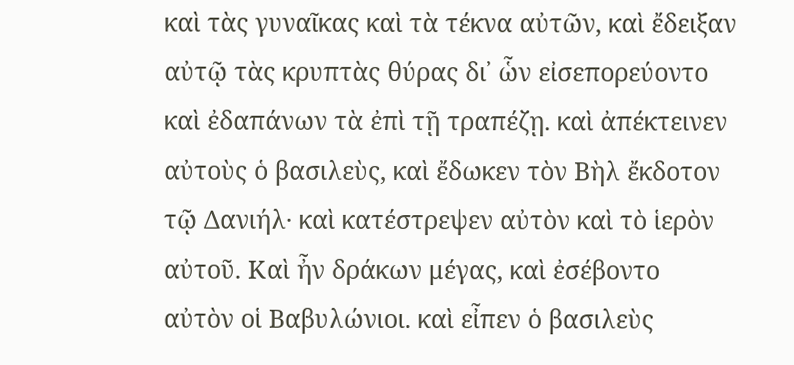καὶ τὰς γυναῖκας καὶ τὰ τέκνα αὐτῶν, καὶ ἔδειξαν αὐτῷ τὰς κρυπτὰς θύρας δι᾽ ὧν εἰσεπορεύοντο καὶ ἐδαπάνων τὰ ἐπὶ τῇ τραπέζῃ. καὶ ἀπέκτεινεν αὐτοὺς ὁ βασιλεὺς, καὶ ἔδωκεν τὸν Βὴλ ἔκδοτον τῷ Δανιήλ· καὶ κατέστρεψεν αὐτὸν καὶ τὸ ἱερὸν αὐτοῦ. Καὶ ἦν δράκων μέγας, καὶ ἐσέβοντο αὐτὸν οἱ Βαβυλώνιοι. καὶ εἶπεν ὁ βασιλεὺς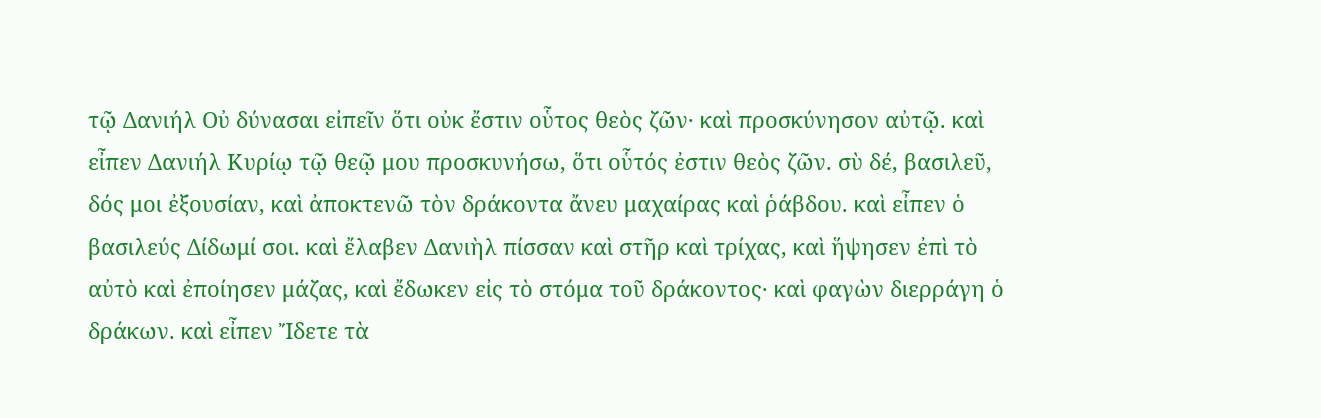τῷ Δανιήλ Οὐ δύνασαι εἰπεῖν ὅτι οὐκ ἔστιν οὗτος θεὸς ζῶν· καὶ προσκύνησον αὐτῷ. καὶ εἶπεν Δανιήλ Κυρίῳ τῷ θεῷ μου προσκυνήσω, ὅτι οὗτός ἐστιν θεὸς ζῶν. σὺ δέ, βασιλεῦ, δός μοι ἐξουσίαν, καὶ ἀποκτενῶ τὸν δράκοντα ἄνευ μαχαίρας καὶ ῥάβδου. καὶ εἶπεν ὁ βασιλεύς Δίδωμί σοι. καὶ ἔλαβεν Δανιὴλ πίσσαν καὶ στῆρ καὶ τρίχας, καὶ ἥψησεν ἐπὶ τὸ αὐτὸ καὶ ἐποίησεν μάζας, καὶ ἔδωκεν εἰς τὸ στόμα τοῦ δράκοντος· καὶ φαγὼν διερράγη ὁ δράκων. καὶ εἶπεν Ἴδετε τὰ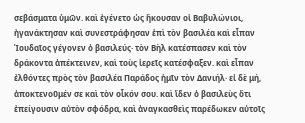σεβάσματα ὑμῶν. καὶ ἐγένετο ὡς ἤκουσαν οἱ Βαβυλώνιοι, ἠγανάκτησαν καὶ συνεστράφησαν ἐπὶ τὸν βασιλέα καὶ εἶπαν Ἰουδαῖος γέγονεν ὁ βασιλεύς· τὸν Βὴλ κατέσπασεν καὶ τὸν δράκοντα ἀπέκτεινεν, καὶ τοὺς ἱερεῖς κατέσφαξεν. καὶ εἶπαν ἐλθόντες πρὸς τὸν βασιλέα Παράδος ἡμῖν τὸν Δανιήλ· εἰ δὲ μή, ἀποκτενοῦμέν σε καὶ τὸν οἶκόν σου. καὶ ἴδεν ὁ βασιλεὺς ὅτι ἐπείγουσιν αὐτὸν σφόδρα, καὶ ἀναγκασθεὶς παρέδωκεν αὐτοῖς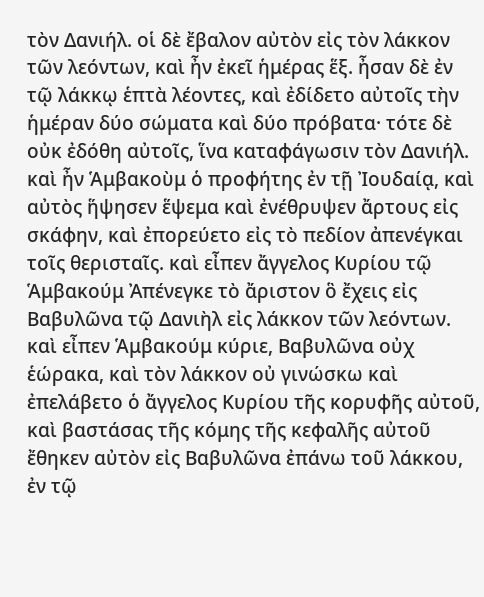τὸν Δανιήλ. οἱ δὲ ἔβαλον αὐτὸν εἰς τὸν λάκκον τῶν λεόντων, καὶ ἦν ἐκεῖ ἡμέρας ἕξ. ἦσαν δὲ ἐν τῷ λάκκῳ ἑπτὰ λέοντες, καὶ ἐδίδετο αὐτοῖς τὴν ἡμέραν δύο σώματα καὶ δύο πρόβατα· τότε δὲ οὐκ ἐδόθη αὐτοῖς, ἵνα καταφάγωσιν τὸν Δανιήλ. καὶ ἦν Ἁμβακοὺμ ὁ προφήτης ἐν τῇ Ἰουδαίᾳ, καὶ αὐτὸς ἥψησεν ἕψεμα καὶ ἐνέθρυψεν ἄρτους εἰς σκάφην, καὶ ἐπορεύετο εἰς τὸ πεδίον ἀπενέγκαι τοῖς θερισταῖς. καὶ εἶπεν ἄγγελος Κυρίου τῷ Ἁμβακούμ Ἀπένεγκε τὸ ἄριστον ὃ ἔχεις εἰς Βαβυλῶνα τῷ Δανιὴλ εἰς λάκκον τῶν λεόντων. καὶ εἶπεν Ἁμβακούμ κύριε, Βαβυλῶνα οὐχ ἑώρακα, καὶ τὸν λάκκον οὐ γινώσκω καὶ ἐπελάβετο ὁ ἄγγελος Κυρίου τῆς κορυφῆς αὐτοῦ, καὶ βαστάσας τῆς κόμης τῆς κεφαλῆς αὐτοῦ ἔθηκεν αὐτὸν εἰς Βαβυλῶνα ἐπάνω τοῦ λάκκου, ἐν τῷ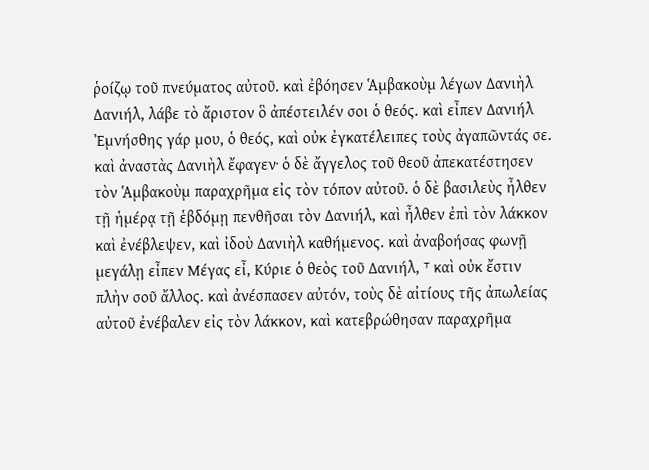ῥοίζῳ τοῦ πνεύματος αὐτοῦ. καὶ ἐβόησεν Ἁμβακοὺμ λέγων Δανιὴλ Δανιήλ, λάβε τὸ ἄριστον ὃ ἀπέστειλέν σοι ὁ θεός. καὶ εἶπεν Δανιήλ Ἐμνήσθης γάρ μου, ὁ θεός, καὶ οὐκ ἐγκατέλειπες τοὺς ἀγαπῶντάς σε. καὶ ἀναστὰς Δανιὴλ ἔφαγεν· ὁ δὲ ἄγγελος τοῦ θεοῦ ἀπεκατέστησεν τὸν Ἁμβακοὺμ παραχρῆμα εἰς τὸν τόπον αὐτοῦ. ὁ δὲ βασιλεὺς ἦλθεν τῇ ἡμέρᾳ τῇ ἑβδόμῃ πενθῆσαι τὸν Δανιήλ, καὶ ἦλθεν ἐπὶ τὸν λάκκον καὶ ἐνέβλεψεν, καὶ ἰδοὺ Δανιὴλ καθήμενος. καὶ ἀναβοήσας φωνῇ μεγάλῃ εἶπεν Μέγας εἶ, Κύριε ὁ θεὸς τοῦ Δανιήλ, ⸆ καὶ οὐκ ἔστιν πλὴν σοῦ ἄλλος. καὶ ἀνέσπασεν αὐτόν, τοὺς δὲ αἰτίους τῆς ἀπωλείας αὐτοῦ ἐνέβαλεν εἰς τὸν λάκκον, καὶ κατεβρώθησαν παραχρῆμα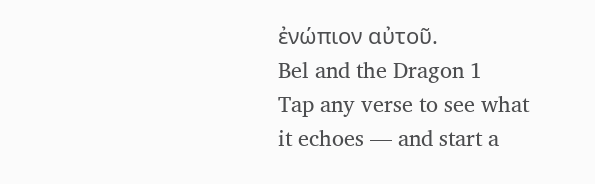ἐνώπιον αὐτοῦ.
Bel and the Dragon 1
Tap any verse to see what it echoes — and start a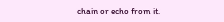chain or echo from it.